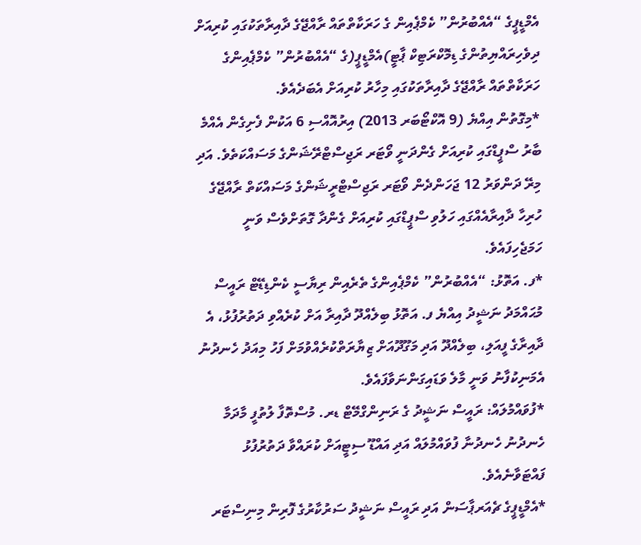އެމްޑީޕީގެ “އެއްބުރުން” ކެމްޕެއިން ގެ ހަރަކާތްތައް ރާއްޖޭގެ ދާއިރާތަކުގައި ކުރިއަށް
ދިވެހިރައްޔިތުންގެ ޑިމޮކްރަޓިކް ޕާޓީ)އެމްޑީޕީ(ގެ “އެއްބުރުން” ކެމްޕެއިންގެ ހަރަކާތްތައް ރާއްޖޭގެ ދާއިރާތަކުގައި މިހާރު ކުރިއަށް އެބަދެއެވެ.
*މިގޮތުން އިއްޔެ (9 އޮކްޓޯބަރ 2013) އިރުއޮއްސި 6 އަކުން ފެށިގެން އެއްމެ ބާރު ސްޕީޑްގައި ކުރިއަށް ގެންދަނީ ވޯޓަރ ރަޖިސްޓްރޭޝަންގެ މަސައްކަތެވެ. އަދި މިރޭ ދަންވަރު 12 ޖަހަންދެން ވޯޓަރ ރަޖިސްޓްރީޝަންގެ މަސައްކަތް ރާއްޖޭގެ ހުރިހާ ދާއިރާއެއްގައި ހަލުވި ސްޕީޑްގައި ކުރިއަށް ގެންދާ ގޮތަށްވެސް ވަނީ ހަމަޖެހިފައެވެ.
*ފ. އަތޮޅު: “އެއްބުރުން” ކެމްޕެއިންގެ ތެރެއިން ރިޔާސީ ކެންޑިޑޭޓް ރައީސް މުޙައްމަދު ނަޝީދު އިއްޔެ ފ. އަތޮޅު ބިލެއްދޫ ދާއިރާ އަށް ކުރެއްވި ދަތުރުފުޅު، އެ ދާއިރާގެ ފީއަލި، ބިލެއްދޫ އަދި މަގޫދޫއަށް ޒިޔާރަތްކުރެއްވުމަށް ފަހު މިއަދު ހެނދުނު އެމަނިކުފާނު ވަނީ މާލެ ވަޑައިގަންނަވާފައެވެ.
*ފުވައްމުލައް: ރައީސް ނަޝީދު ގެ ރަނިންގްމޭޓް ޑރ. މުސްތޮފާ ލުތުފީ މާދަމާ ހެނދުނު ހެނދުނާ ފުވައްމުލައް އަދި އައްޑޫ ސިޓީއަށް ކުރައްވާ ދަތުރުފުޅު ފައްޓަވާނެއެވެ.
*އެމްޑީޕީގެ ޗެއަރޕާސަން އަދި ރައީސް ނަޝީދު ސަރުކާރުގެ ފޮރިން މިނިސްޓަރ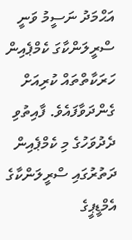އަޙްމަދު ނަސީމު ވަނީ ސްރީލަންކާގަ ކެމްޕެއިން ހަރަކާތްތައް ކުރިއަށް ގެންދަވާފައެވެ. ފާއިތުވި ދެދުވަހުގެ މި ކެމްޕެއިން ދަތުރުގައި ސްރީލަންކާގެ އެމްޑީޕީގެ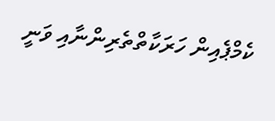ކެމްޕެއިން ހަރަކާތްތެރިންނާއި ވަނީ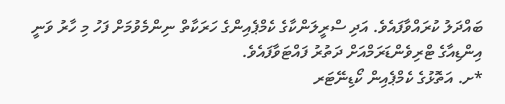ބައްދަލު ކުރައްވާފައެވެ. އަދި ސްރީލަންކާގެ ކެމްޕެއިންގެ ހަރަކާތް ނިންމެވުމަށް ފަހު މި ހާރު ވަނީ އިންޑިއާގެ ޓްރިވެންޑަރަމްއަށް ދަތުރު ފައްޓަވާފައެވެ.
*ށ. އަތޮޅުގެ ކެމްޕެއިން ކޯޑިނޭޓަރ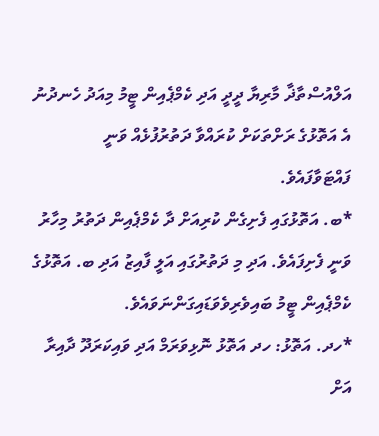އަލްއުސްތާޛާ މާރިޔާ ދީދީ އަދި ކެމްޕެއިން ޓީމު މިއަދު ހެނދުނު އެ އަތޮޅުގެ ރަށްތަކަށް ކުރައްވާ ދަތުރުފުޅެއް ވަނީ ފައްޓަވާފައެވެ.
*ބ. އަތޮޅުގައި ފެށިގެން ކުރިއަށް ދާ ކެމްޕެއިން ދަތުރު މިހާރު ވަނީ ފެށިފައެވެ. އަދި މި ދަތުރުގައި އަލީ ފާއިޒު އަދި ބ. އަތޮޅުގެ ކެމްޕެއިން ޓީމު ބައިވެރިވެވަޑައިގަންނަވައެވެ.
*ހދ. އަތޮޅު: ހދ އަތޮޅު ނޮޅިވަރަމް އަދި ވައިކަރަދޫ ދާއިރާ އަށް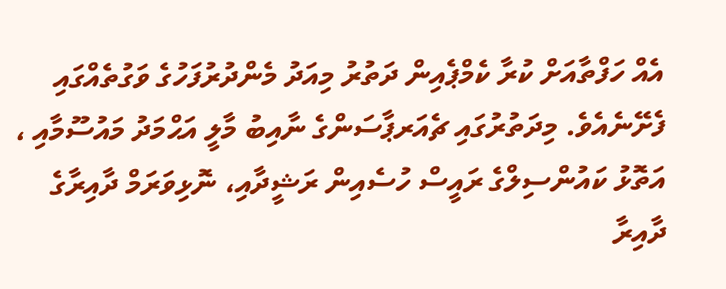އެއް ހަފްތާއަށް ކުރާ ކެމްޕެއިން ދަތުރު މިއަދު މެންދުރުފަހުގެ ވަގުތެއްގައި ފެށޭނެއެވެ. މިދަތުރުގައި ޗެއަރޕާސަންގެ ނާއިބު މާލީ އަޙްމަދު މައުސޫމާއި ، އަތޮޅު ކައުންސިލްގެ ރައީސް ހުސެއިން ރަޝީދާއި، ނޮޅިވަރަމް ދާއިރާގެ ދާއިރާ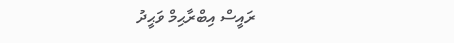ރައީސް އިބްރާޙިމް ވަޙީދު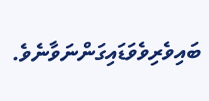ބައިވެރިވެވަޑައިގަންނަވާނެވެ.